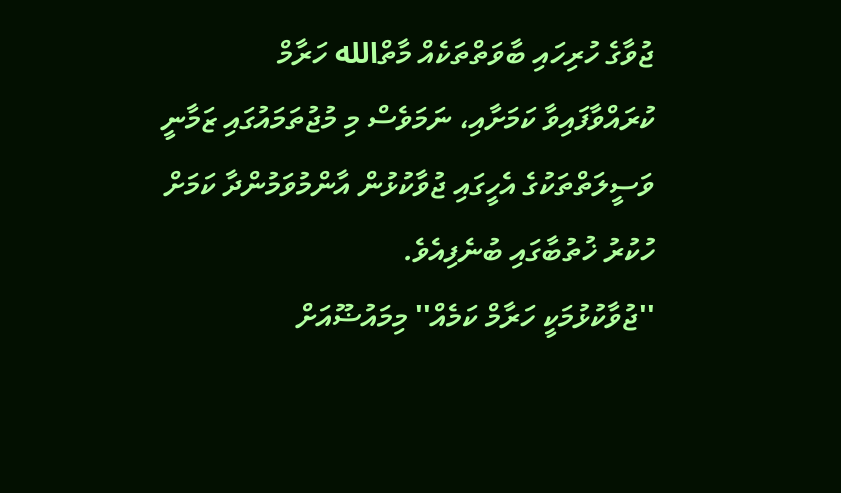ޖުވާގެ ހުރިހައި ބާވަތްތަކެއް މާތްالله ހަރާމް ކުރައްވާފައިވާ ކަމަށާއި، ނަމަވެސް މި މުޖުތަމައުގައި ޒަމާނީ ވަސީލަތްތަކުގެ އެހީގައި ޖުވާކުޅުން އާންމުވަމުންދާ ކަމަށް ހުކުރު ޚުތުބާގައި ބުނެފިއެވެ.
''ޖުވާކުޅުމަކީ ހަރާމް ކަމެއް'' މިމައުޟޫއަށް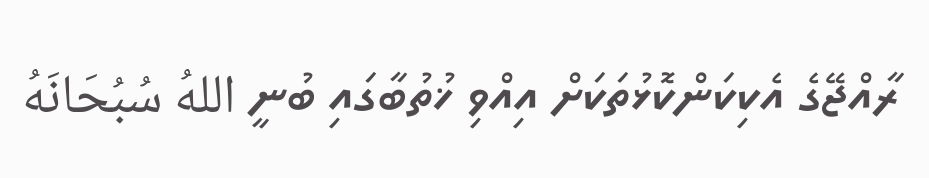ރާއްޖޭގެ އެކިކަންކޮޅުތަކަށް އިއްވި ޚުތުބާގައި ބުނީ اللهُ سُبُحَانَهُ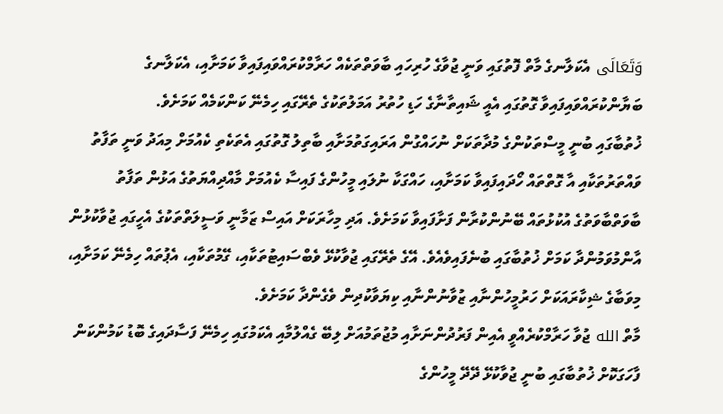وَتَعَالَى އެކަލާނގެ މާތް ފޮތުގައި ވަނީ ޖުވާގެ ހުރިހައި ބާވަތްތަކެއް ހަރާމްކުރައްވައިފައިވާ ކަމަށާއި، އެކަލާނގެ ބަޔާންކުރައްވައިފައިވާ ގޮތުގައި އެއީ ޝައިތާނާގެ ހަޑި ހުތުރު އަމަލުތަކުގެ ތެރޭގައި ހިމެނޭ ކަންކަމެއް ކަމަށެވެ.
ޚުތުބާގައި ބުނީ މީސްތަކުންގެ މުދާތަކަށް ނުހައްގުން އަރައިގަތުމަށާއި ބާތިލު ގޮތުގައި އެތަކެތި ކެއުމަށް މިއަދު ވަނީ ތަފާތު ވައްތަރުތަކާއި އާ ގޮތްތައް ހޯދައިފައިވާ ކަމަށާއި، ހައްގަކާ ނުލައި މީހުންގެ ފައިސާ ކެއުމަށް މާއްދިއްޔަތުގެ އަޅުން ތަފާތު ބާވަތްބާވަތުގެ އުކުޅުތައް ބޭނުންކުރާން ފަށާފައިވާ ކަމަށެވެ. އަދި މިހާރަކަށް އައިސް ޒަމާނީ ވަސީލަތްތަކުގެ އެހީގައި ޖުވާކުޅުން އާންމުވަމުންދާ ކަމަށް ޚުތުބާގައި ބުނެފައިވެއެވެ. އޭގެ ތެރޭގައި ޖުވާކުޅޭ ވެބްސައިޓުތަކާއި، ގޭމުތަކާއި، އެޕުތައް ހިމެނޭ ކަމަށާއި، މިވަބާގެ ޝިކާރައަކަށް ހަރުމީހުންނާއި ޒުވާނުންނާއި ކިޔަވާކުދިން ވެގެންދާ ކަމަށެވެ.
މާތް الله ޖުވާ ހަރާމްކުރެއްވީ އެއިން ފަރުދުންނަށާއި މުޖުތަމުއަށް ލިބޭ ގެއްލުމާއި އެކަމުގައި ހިމެނޭ ފަސާދައިގެ ބޮޑު ކަމުންކަން ފާހަގަކޮށް ޚުތުބާގައި ބުނީ ޖުވާކުޅޭ ދޭދޭ މީހުންގެ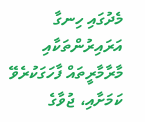މެދުގައި ހިނގާ އަރައިރުންތަކާއި މާރާމާރީތައް ފާހަގަކުރެވޭ ކަމަށާއި، ޖުވާގެ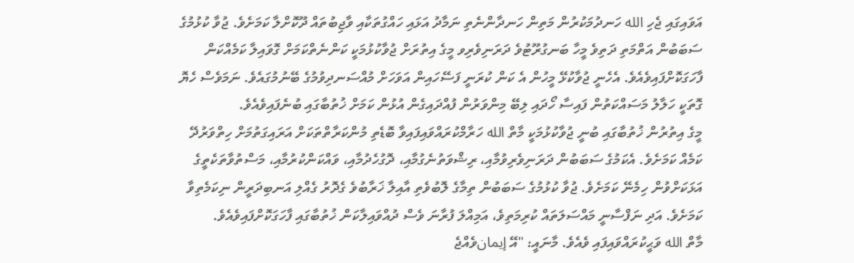އަވައިގައި ޖެހި الله ހަނދުމަކުރުން މަތިން ހަނދާންނެތި ނަމާދު އަޅައި ހައްގުތަކާއި ވާޖިބުތައް ދޫކޮށްލާ ކަމަށެވެ. ޖުވާ ކުޅުމުގެ ސަބަބުން އަތްމަތި ދަތިވެ މީހާ ބަނގުރޫޓުވެ ދަރަނިވެރިވ މީގެ އިތުރަށް ޖުވާކުޅުމަކީ ކަންނެތްކަމަށް ގޮވައިލާ ކަމެއްކަން ފާހަގަކޮށްފައިވެއެވެ. އެހެނީ ޖުވާކުޅޭ މީހުން އެ ކަން ކުރަނީ ފަސޭހައިން އަވަހަށް މުއްސަނދިވުމުގެ ބޭނުމުގައެވެ. ނަމަވެސް ހެޔޮ ގޮތަކީ ހަލާލު މަސައްކަތުން ފައިސާ ހޯދައި ލިބޭ މިންވަރުން ފުއްދައިގެން އުޅުން ކަމަށް ޚުތުބާގައި ބުނެފައިވެއެވެ.
މީގެ އިތުރުން ޚުތުބާގައި ބުނީ ޖުވާކުޅުމަކީ މާތް الله ހަރާމްކުރައްވައިފައިވާ ބޮޑެތި މުންކަރާތްތަކަށް އަރައިގަތުމަށް ހިތްވަރުދޭ ކަމެއް ކަމަށެވެ. އެކަމުގެ ސަބަބުން ދަރަނިވެރިވުމާއި، ރިޝްވަތުނެގުމާއި، ދޮގުހެދުމާއި، ވައްކަންކުރުމާއި، މަސްތުވާތަކެތީގެ އަޅަކަށްވުން ހިމެނޭ ކަމަށެވެ. ޖުވާ ކުޅުމުގެ ސަބަބުން ތިމާގެ ލޮބުވެތި އާއިލާ ޚަރާބުވެ ގެދޮރު ގެއްލި އަނބިދަރީން ނިކަމެތިވާ ކަމަށެވެ. އަދި ނަފްސާނީ މައްސަލަތައް ކުރިމަތިވެ، އަމިއްލަ ފުރާނަ ވެސް ދުއްވައިލާކަން ޚުތުބާގައި ފާހަގަކޮށްފައިވެއެވެ.
މާތް الله ވަޙީކުރައްވައިފައި ވެއެވެ. މާނައީ: "އޭ إيمانވެއްޖެ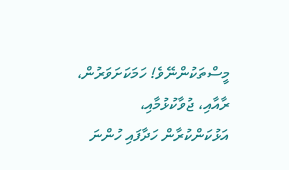މީސްތަކުންނޭވެ! ހަމަކަށަވަރުން، ރާއާއި، ޖުވާކުޅުމާއި، އަޅުކަންކުރާން ހަދާފައި ހުންނަ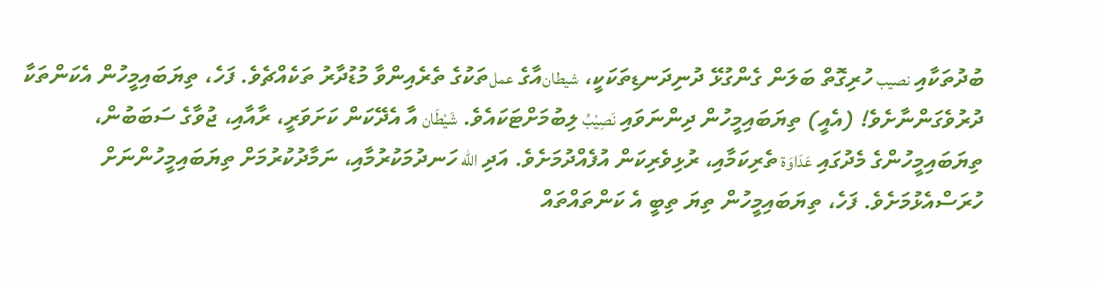ބުދުތަކާއި نصيب ހުރިގޮތް ބަލަން ގެންގުޅޭ ދުނިދަނޑިތަކަކީ، شيطانއާގެ عملތަކުގެ ތެރެއިންވާ މުޑުދާރު ތަކެއްޗެވެ. ފަހެ، ތިޔަބައިމީހުން އެކަންތަކާ ދުރުވެގަންނާށެވެ! (އެއީ) ތިޔަބައިމީހުން ދިންނަވައި نَصِيْبُ ލިބުމަށްޓަކައެވެ. شَيْطَان އާ އެދޭކަން ކަށަވަރީ، ރާއާއި، ޖުވާގެ ސަބަބުން، ތިޔަބައިމީހުންގެ މެދުގައި عَدَاوَة ތެރިކަމާއި، ރުޅިވެރިކަން އުފެއްދުމަށެވެ. އަދި الله ހަނދުމަކުރުމާއި، ނަމާދުކުރުމަށް ތިޔަބައިމީހުންނަށް ހުރަސްއެޅުމަށެވެ. ފަހެ، ތިޔަބައިމީހުން ތިޔަ ތިބީ އެ ކަންތައްތައް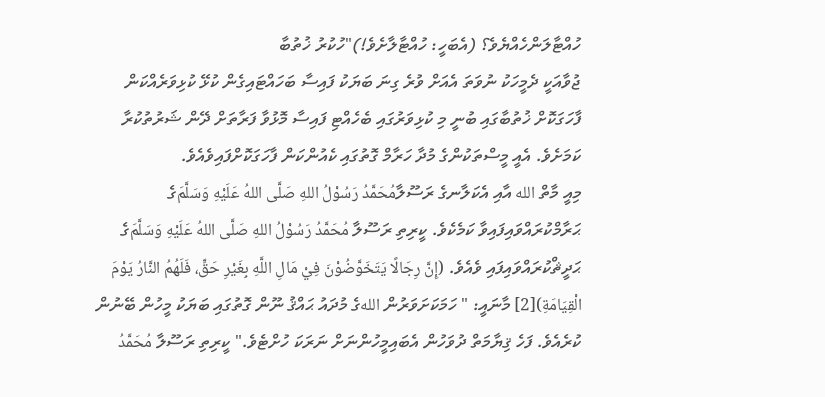ހުއްޓާލަންހެއްޔެވެ؟ (އެބަހީ: ހުއްޓާލާށެވެ!)"ހުކުރު ޚުތުބާ
ޖުވާއަކީ ދެމީހަކު ނުވަތަ އެއަށް ވުރެ ގިނަ ބަޔަކު ފައިސާ ބަހައްޓައިގެން ކުޅޭ ކުޅިވަރެއްކަން ފާހަގަކޮށް ޚުތުބާގައި ބުނީ މި ކުޅިވަރުގައި ބެހެއްޓި ފައިސާ މޮޅުވާ ފަރާތަށް ދޭން ޝަރުތުކުރާ ކަމަށެވެ. އެއީ މީސްތަކުންގެ މުދާ ހަރާމް ގޮތުގައި ކެއުންކަން ފާހަގަކޮށްފައިވެއެވެ.
މިއީ މާތް الله އާއި އެކަލާނގެ ރަސޫލާمُحَمَّدُ رَسُوْلُ اللهِ صَلَّى اللهُ عَلَيْهِ وَسَلَّمَގެ ޙަރާމްކުރައްވައިފައިވާ ކަމެކެވެ. ކީރިތި ރަސޫލާ مُحَمَّدُ رَسُوْلُ اللهِ صَلَّى اللهُ عَلَيْهِ وَسَلَّمَގެ ޙަދީޘްކުރައްވައިފައި ވެއެވެ. (إِنَّ رِجَالًا يَتَخَوَّضُوْنَ فِيْ مَالِ اللَّهِ بِغَيْرِ حَقٍّ، فَلَهُمُ النَّارُ يَوْمَ الْقِيَامَةِ)[2] މާނައީ: " ހަމަކަށަވަރުން اللهގެ މުދައު ޙައްޤު ނޫން ގޮތުގައި ބަޔަކު މީހުން ބޭނުން ކުރެއެވެ. ފަހެ ޤިޔާމަތް ދުވަހުން އެބައިމީހުންނަށް ނަރަކަ ހުށްޓެވެ." ކީރިތި ރަސޫލާ مُحَمَّدُ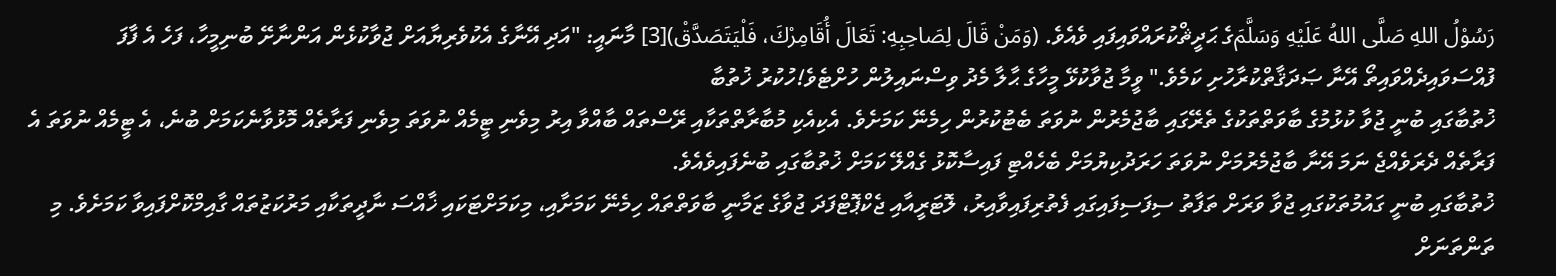رَسُوْلُ اللهِ صَلَّى اللهُ عَلَيْهِ وَسَلَّمَގެ ޙަދީޘްކުރައްވައިފައި ވެއެވެ. (وَمَنْ قَالَ لِصَاحِبِهِ: تَعَالَ أُقَامِرْكَ، فَلْيَتَصَدَّقْ)[3] މާނައީ: "އަދި އޭނާގެ އެކުވެރިޔާއަށް ޖުވާކުޅެން އަންނާށޭ ބުނިމީހާ، ފަހެ އެ ފާފަ ފުއްސަވައިދެއްވައިތޯ އޭނާ ޞަދަޤާތްކުރާހުށި ކަމެވެ." ވީމާ ޖުވާކުޅޭ މީހާގެ ޙާލާ މެދު ވިސްނައިލުން ހުށްޓެވެ!ހުކުރު ޚުތުބާ
ޚުތުބާގައި ބުނީ ޖުވާ ކުޅުމުގެ ބާވަތްތަކުގެ ތެރޭގައި ބާޖުމެރުން ނުވަތަ ބެޓުކުރުން ހިމެނޭ ކަމަށެވެ. އެކިއެކި މުބާރާތްތަކާއި ރޭސްތައް ބާއްވާ އިރު މިވެނި ޓީމެއް ނުވަތަ މިވެނި ފަރާތެއް މޮޅުވާނެކަމަށް ބުނެ، އެ ޓީމެއް ނުވަތަ އެ ފަރާތެއް ދެރަވެއްޖެ ނަމަ އޭނާ ބާޖުމެރުމަށް ނުވަތަ ހަރަދުކިޔުމަށް ބެހެއްޓި ފައިސާކޮޅު ގެއްލޭ ކަމަށް ޚުތުބާގައި ބުނެފައިވެއެވެ.
ޚުތުބާގައި ބުނީ ގައުމުތަކުގައި ޖުވާ ވަރަށް ތަފާތު ސިފަސިފައިގައި ފެތުރިފައިވާއިރު، ލޮޓަރީއާއި ޖެކްޕޮޓްފަދަ ޖުވާގެ ޒަމާނީ ބާވަތްތައް ހިމެނޭ ކަމަށާއި، މިކަމަށްޓަކައި ޚާއްސަ ނާދީތަކާއި މަރުކަޒުތައް ގާއިމްކޮށްފައިވާ ކަމަށެވެ. މި ތަންތަނަށް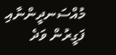މުއްސަނދީންނާއި ފަގީރުން ވަދެ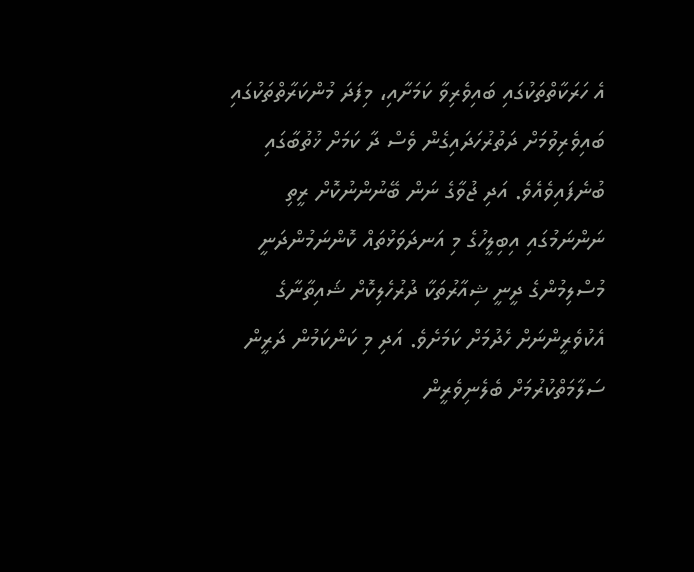އެ ހަރަކާތްތަކުގައި ބައިވެރިވާ ކަމަށާއި، މިފަދަ މުންކަރާތްތަކުގައި ބައިވެރިވުމަށް ދަތުރުހަދައިގެން ވެސް ދާ ކަމަށް ޚުތުބާގައި ބުނެފައިވެއެވެ. އަދި ޖުވާގެ ނަން ބޭނުންނުކޮށް ރީތި ނަންނަމުގައި އިބިލީހުގެ މި އަނދަވަޅުތައް ކޮންނަމުންދަނީ މުސްލިމުންގެ ދީނީ ޝިއާރުތަކާ ދުރުހެލިކޮށް ޝައިތާނާގެ އެކުވެރީންނަށް ހެދުމަށް ކަމަށެވެ. އަދި މި ކަންކަމުން ދަރީން ސަލާމަތްކުރުމަށް ބެލެނިވެރީން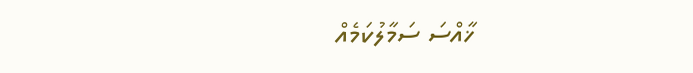ޚާއްސަ ސަމާލުކަމެއް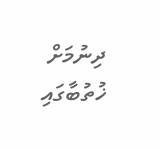ދިނުމަށް ޚުތުބާގައި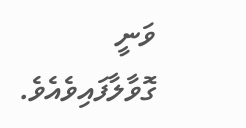ވަނީ ގޮވާލާފައިވެއެވެ.